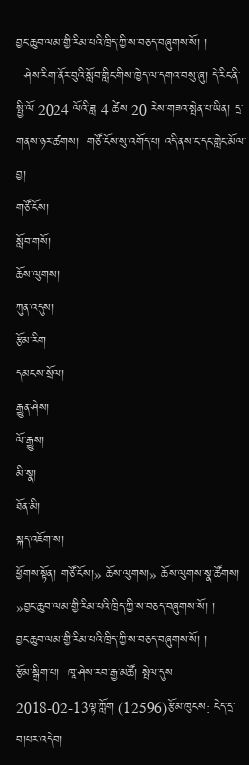བྱང་ཆུབ་ལམ་གྱི་རིམ་པའི་ཁྲིད་ཀྱི་ས་བཅད་བཞུགས་སོ། །
  ཤེས་རིག་ནོར་བུའི་སློབ་གླིང་གིས་ཁྱེད་ལ་དགའ་བསུ་ཞུ། དེ་རིང་ནི་སྤྱི་ལོ 2024 ལོའི་ཟླ 4 ཚེས 20 རེས་གཟའ་སྤེན་པ་ཡིན། དྲ་གནས་ཉར་ཚགས།  གཙོ་ངོས་སུ་འགོད་པ། འདི་ནས་ང་དང་གླེང་མོལ་བྱ།
གཙོ་ངོས།
སློབ་གསོ།
ཆོས་ལུགས།
ཀུན་འདུས།
རྩོམ་རིག
དམངས་སྲོལ།
རྒྱུན་ཤེས།
ལོ་རྒྱུས།
མི་སྣ།
ཐོན་མི།
སྐད་འཇོག་ས།
ཕྱོགས་སྟོན། གཙོ་ངོས།» ཆོས་ལུགས།» ཆོས་ལུགས་སྣ་ཚོགས། »བྱང་ཆུབ་ལམ་གྱི་རིམ་པའི་ཁྲིད་ཀྱི་ས་བཅད་བཞུགས་སོ། །
བྱང་ཆུབ་ལམ་གྱི་རིམ་པའི་ཁྲིད་ཀྱི་ས་བཅད་བཞུགས་སོ། །
རྩོམ་སྒྲིག་པ།  ཁཱ་ཤེས་རབ་རྒྱ་མཚོ། སྤེལ་དུས 2018-02-13ལྟ་ཀློག (12596)རྩོམ་ཁུངས: ངེད་དྲ་བ།པར་འདེབ།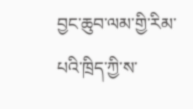བྱང་ཆུབ་ལམ་གྱི་རིམ་པའི་ཁྲིད་ཀྱི་ས་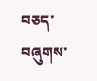བཅད་བཞུགས་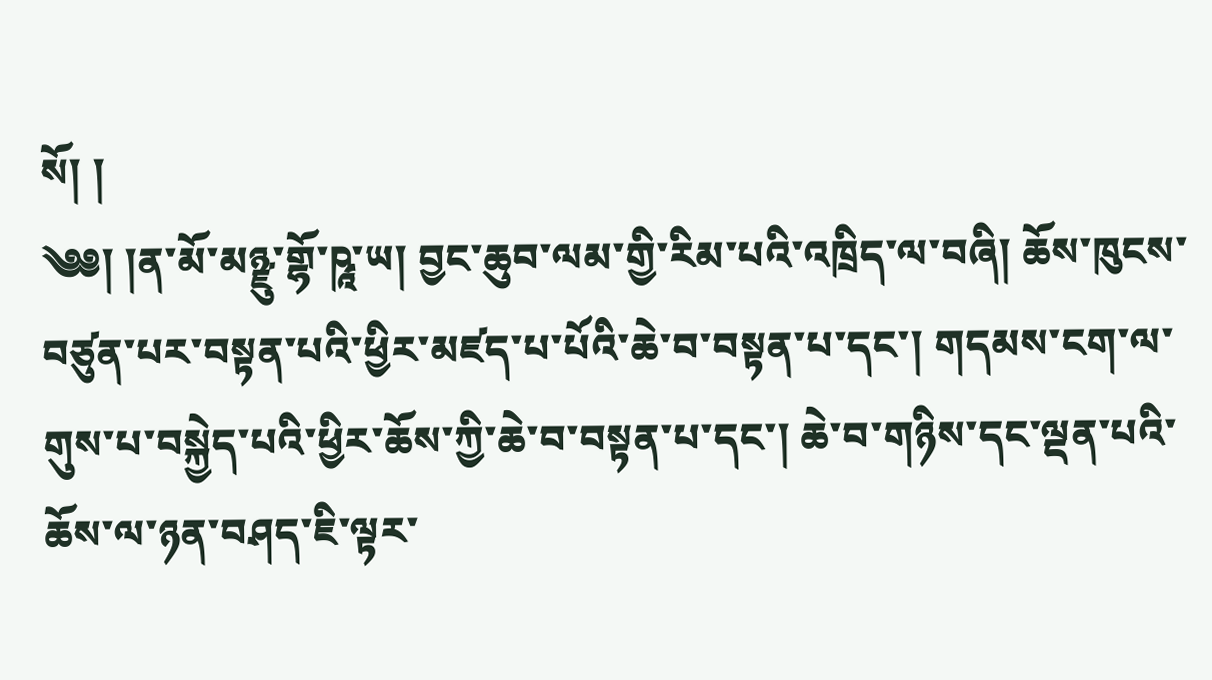སོ། །
༄༅། །ན་མོ་མཉྫུ་གྷོ་ཥཱ་ཡ། བྱང་ཆུབ་ལམ་གྱི་རིམ་པའི་འཁྲིད་ལ་བཞི། ཆོས་ཁུངས་བཙུན་པར་བསྟན་པའི་ཕྱིར་མཛད་པ་པོའི་ཆེ་བ་བསྟན་པ་དང་། གདམས་ངག་ལ་གུས་པ་བསྐྱེད་པའི་ཕྱིར་ཆོས་ཀྱི་ཆེ་བ་བསྟན་པ་དང་། ཆེ་བ་གཉིས་དང་ལྡན་པའི་ཆོས་ལ་ཉན་བཤད་ཇི་ལྟར་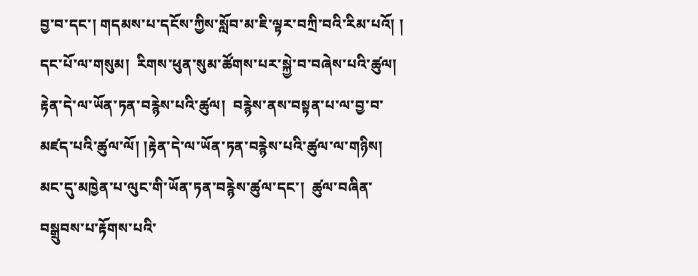བྱ་བ་དང་། གདམས་པ་དངོས་ཀྱིས་སློབ་མ་ཇི་ལྟར་བཀྲི་བའི་རིམ་པའོ། །
དང་པོ་ལ་གསུམ།  རིགས་ཕུན་སུམ་ཚོགས་པར་སྐྱེ་བ་བཞེས་པའི་ཚུལ།  རྟེན་དེ་ལ་ཡོན་ཏན་བརྙེས་པའི་ཚུལ།  བརྙེས་ནས་བསྟན་པ་ལ་བྱ་བ་མཛད་པའི་ཚུལ་ལོ། །རྟེན་དེ་ལ་ཡོན་ཏན་བརྙེས་པའི་ཚུལ་ལ་གཉིས།  མང་དུ་མཁྱེན་པ་ལུང་གི་ཡོན་ཏན་བརྙེས་ཚུལ་དང་།  ཚུལ་བཞིན་བསྒྲུབས་པ་རྟོགས་པའི་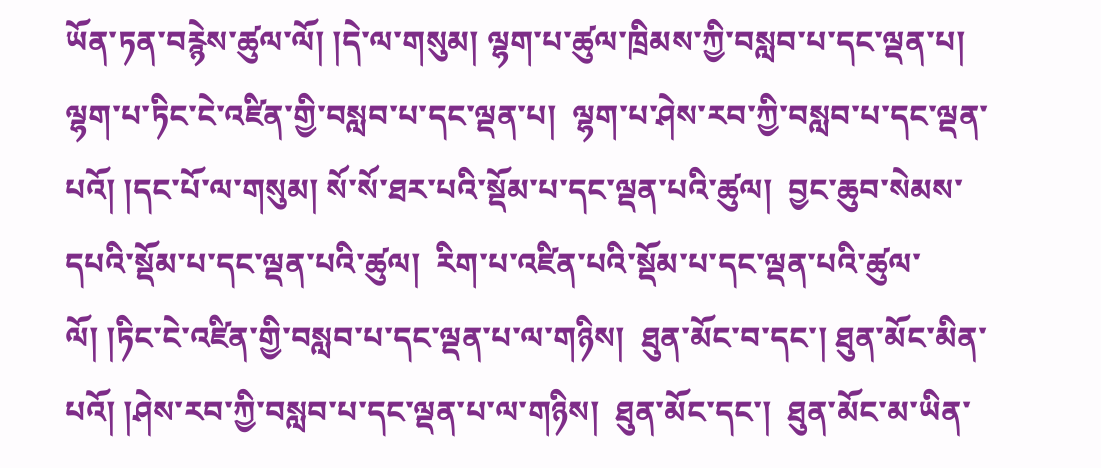ཡོན་ཏན་བརྙེས་ཚུལ་ལོ། །དེ་ལ་གསུམ། ལྷག་པ་ཚུལ་ཁྲིམས་ཀྱི་བསླབ་པ་དང་ལྡན་པ།  ལྷག་པ་ཏིང་ངེ་འཛིན་གྱི་བསླབ་པ་དང་ལྡན་པ།  ལྷག་པ་ཤེས་རབ་ཀྱི་བསླབ་པ་དང་ལྡན་པའོ། །དང་པོ་ལ་གསུམ། སོ་སོ་ཐར་པའི་སྡོམ་པ་དང་ལྡན་པའི་ཚུལ།  བྱང་ཆུབ་སེམས་དཔའི་སྡོམ་པ་དང་ལྡན་པའི་ཚུལ།  རིག་པ་འཛིན་པའི་སྡོམ་པ་དང་ལྡན་པའི་ཚུལ་ལོ། །ཏིང་ངེ་འཛིན་གྱི་བསླབ་པ་དང་ལྡན་པ་ལ་གཉིས།  ཐུན་མོང་བ་དང་། ཐུན་མོང་མིན་པའོ། །ཤེས་རབ་ཀྱི་བསླབ་པ་དང་ལྡན་པ་ལ་གཉིས།  ཐུན་མོང་དང་།  ཐུན་མོང་མ་ཡིན་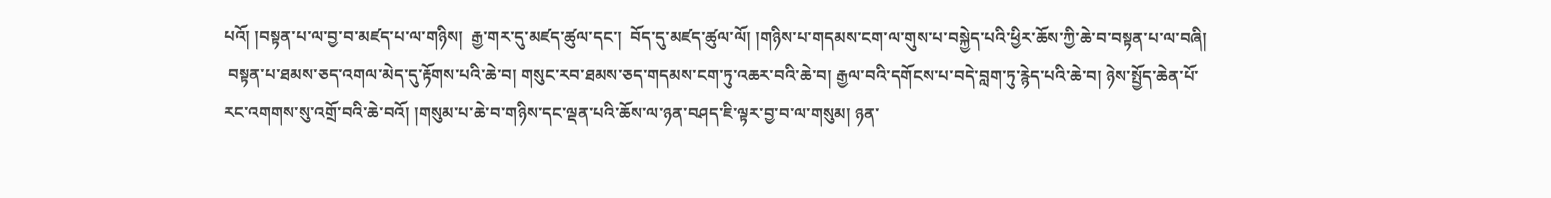པའོ། །བསྟན་པ་ལ་བྱ་བ་མཛད་པ་ལ་གཉིས།  རྒྱ་གར་དུ་མཛད་ཚུལ་དང་།  བོད་དུ་མཛད་ཚུལ་ལོ། །གཉིས་པ་གདམས་ངག་ལ་གུས་པ་བསྐྱེད་པའི་ཕྱིར་ཆོས་ཀྱི་ཆེ་བ་བསྟན་པ་ལ་བཞི།
 བསྟན་པ་ཐམས་ཅད་འགལ་མེད་དུ་རྟོགས་པའི་ཆེ་བ། གསུང་རབ་ཐམས་ཅད་གདམས་ངག་ཏུ་འཆར་བའི་ཆེ་བ། རྒྱལ་བའི་དགོངས་པ་བདེ་བླག་ཏུ་རྙེད་པའི་ཆེ་བ། ཉེས་སྤྱོད་ཆེན་པོ་རང་འགགས་སུ་འགྲོ་བའི་ཆེ་བའོ། །གསུམ་པ་ཆེ་བ་གཉིས་དང་ལྡན་པའི་ཆོས་ལ་ཉན་བཤད་ཇི་ལྟར་བྱ་བ་ལ་གསུམ། ཉན་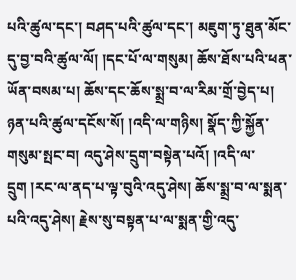པའི་ཚུལ་དང་། བཤད་པའི་ཚུལ་དང་། མཇུག་ཏུ་ཐུན་མོང་དུ་བྱ་བའི་ཚུལ་ལོ། །དང་པོ་ལ་གསུམ། ཆོས་ཐོས་པའི་ཕན་ཡོན་བསམ་པ། ཆོས་དང་ཆོས་སྨྲ་བ་ལ་རིམ་གྲོ་བྱེད་པ། ཉན་པའི་ཚུལ་དངོས་སོ། །འདི་ལ་གཉིས། སྣོད་ཀྱི་སྐྱོན་གསུམ་སྤང་བ། འདུ་ཤེས་དྲུག་བསྟེན་པའོ། །འདི་ལ་དྲུག །རང་ལ་ནད་པ་ལྟ་བུའི་འདུ་ཤེས། ཆོས་སྨྲ་བ་ལ་སྨན་པའི་འདུ་ཤེས། རྗེས་སུ་བསྟན་པ་ལ་སྨན་གྱི་འདུ་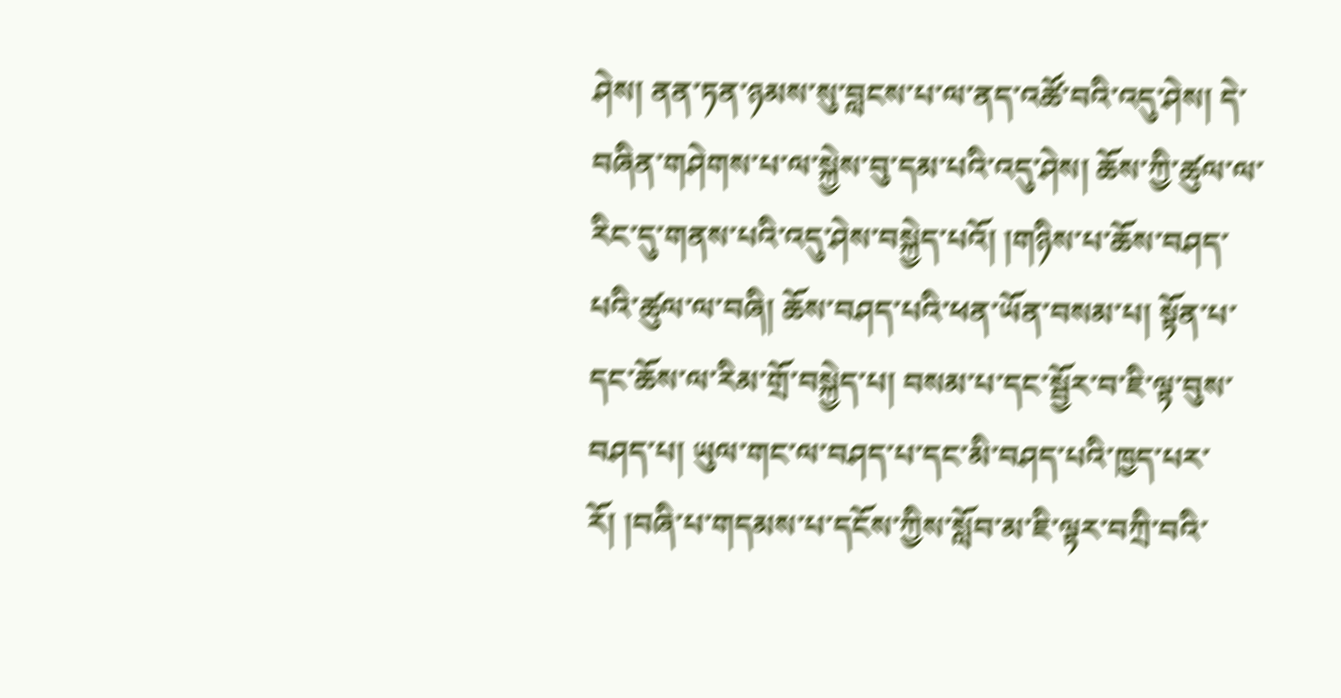ཤེས། ནན་ཏན་ཉམས་སུ་བླངས་པ་ལ་ནད་འཚོ་བའི་འདུ་ཤེས། དེ་བཞིན་གཤེགས་པ་ལ་སྐྱེས་བུ་དམ་པའི་འདུ་ཤེས། ཆོས་ཀྱི་ཚུལ་ལ་རིང་དུ་གནས་པའི་འདུ་ཤེས་བསྐྱེད་པའོ། །གཉིས་པ་ཆོས་བཤད་པའི་ཚུལ་ལ་བཞི། ཆོས་བཤད་པའི་ཕན་ཡོན་བསམ་པ། སྟོན་པ་དང་ཆོས་ལ་རིམ་གྲོ་བསྐྱེད་པ། བསམ་པ་དང་སྦྱོར་བ་ཇི་ལྟ་བུས་བཤད་པ། ཡུལ་གང་ལ་བཤད་པ་དང་མི་བཤད་པའི་ཁྱད་པར་རོ། །བཞི་པ་གདམས་པ་དངོས་ཀྱིས་སློབ་མ་ཇི་ལྟར་བཀྲི་བའི་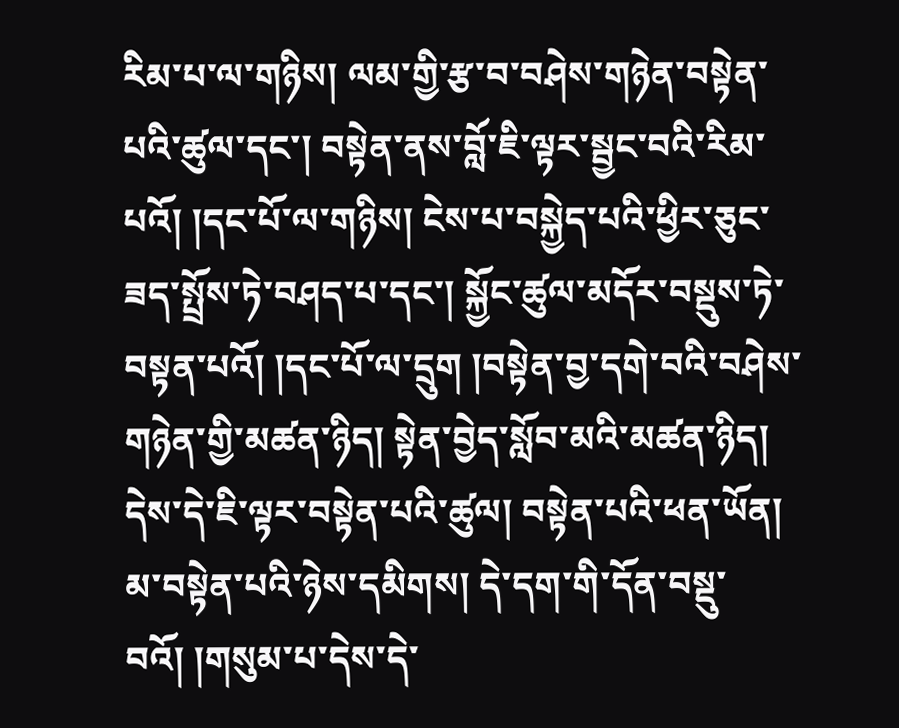རིམ་པ་ལ་གཉིས། ལམ་གྱི་རྩ་བ་བཤེས་གཉེན་བསྟེན་པའི་ཚུལ་དང་། བསྟེན་ནས་བློ་ཇི་ལྟར་སྦྱང་བའི་རིམ་པའོ། །དང་པོ་ལ་གཉིས། ངེས་པ་བསྐྱེད་པའི་ཕྱིར་ཅུང་ཟད་སྤྲོས་ཏེ་བཤད་པ་དང་། སྐྱོང་ཚུལ་མདོར་བསྡུས་ཏེ་བསྟན་པའོ། །དང་པོ་ལ་དྲུག །བསྟེན་བྱ་དགེ་བའི་བཤེས་གཉེན་གྱི་མཚན་ཉིད། སྟེན་བྱེད་སློབ་མའི་མཚན་ཉིད། དེས་དེ་ཇི་ལྟར་བསྟེན་པའི་ཚུལ། བསྟེན་པའི་ཕན་ཡོན། མ་བསྟེན་པའི་ཉེས་དམིགས། དེ་དག་གི་དོན་བསྡུ་བའོ། །གསུམ་པ་དེས་དེ་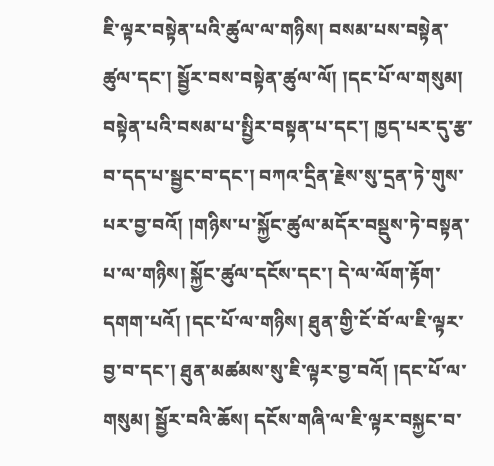ཇི་ལྟར་བསྟེན་པའི་ཚུལ་ལ་གཉིས། བསམ་པས་བསྟེན་ཚུལ་དང་། སྦྱོར་བས་བསྟེན་ཚུལ་ལོ། །དང་པོ་ལ་གསུམ། བསྟེན་པའི་བསམ་པ་སྤྱིར་བསྟན་པ་དང་། ཁྱད་པར་དུ་རྩ་བ་དད་པ་སྦྱང་བ་དང་། བཀའ་དྲིན་རྗེས་སུ་དྲན་ཏེ་གུས་པར་བྱ་བའོ། །གཉིས་པ་སྐྱོང་ཚུལ་མདོར་བསྡུས་ཏེ་བསྟན་པ་ལ་གཉིས། སྐྱོང་ཚུལ་དངོས་དང་། དེ་ལ་ལོག་རྟོག་དགག་པའོ། །དང་པོ་ལ་གཉིས། ཐུན་གྱི་ངོ་བོ་ལ་ཇི་ལྟར་བྱ་བ་དང་། ཐུན་མཚམས་སུ་ཇི་ལྟར་བྱ་བའོ། །དང་པོ་ལ་གསུམ། སྦྱོར་བའི་ཆོས། དངོས་གཞི་ལ་ཇི་ལྟར་བསྐྱང་བ་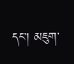དང་། མཇུག་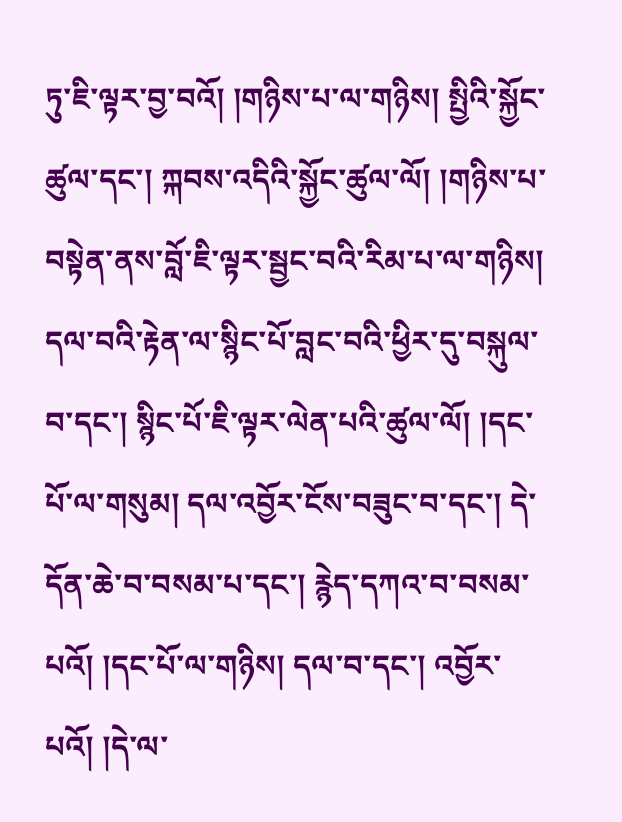ཏུ་ཇི་ལྟར་བྱ་བའོ། །གཉིས་པ་ལ་གཉིས། སྤྱིའི་སྐྱོང་ཚུལ་དང་། ཀྐབས་འདིའི་སྐྱོང་ཚུལ་ལོ། །གཉིས་པ་བསྟེན་ནས་བློ་ཇི་ལྟར་སྦྱང་བའི་རིམ་པ་ལ་གཉིས། དལ་བའི་རྟེན་ལ་སྙིང་པོ་བླང་བའི་ཕྱིར་དུ་བསྐུལ་བ་དང་། སྙིང་པོ་ཇི་ལྟར་ལེན་པའི་ཚུལ་ལོ། །དང་པོ་ལ་གསུམ། དལ་འབྱོར་ངོས་བཟུང་བ་དང་། དེ་དོན་ཆེ་བ་བསམ་པ་དང་། རྙེད་དཀའ་བ་བསམ་པའོ། །དང་པོ་ལ་གཉིས། དལ་བ་དང་། འབྱོར་པའོ། །དེ་ལ་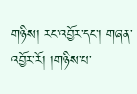གཉིས། རང་འབྱོར་དང་། གཞན་འབྱོར་རོ། །གཉིས་པ་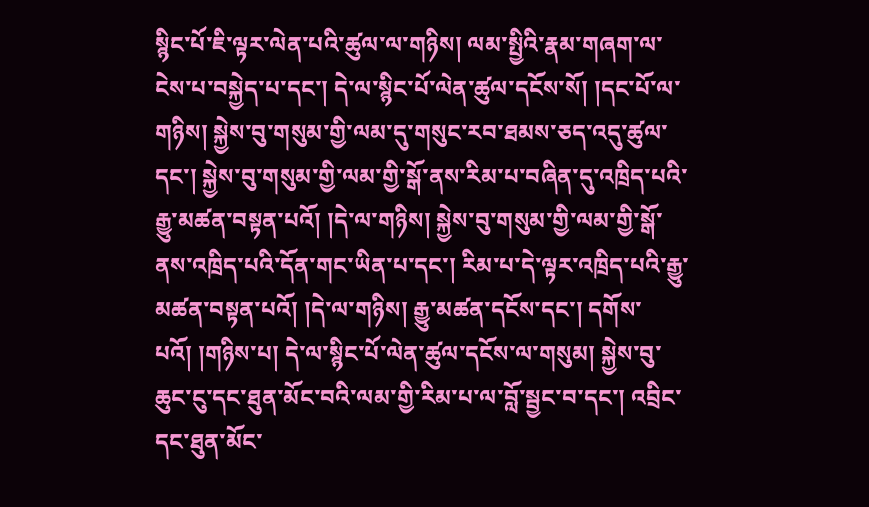སྙིང་པོ་ཇི་ལྟར་ལེན་པའི་ཚུལ་ལ་གཉིས། ལམ་སྤྱིའི་རྣམ་གཞག་ལ་ངེས་པ་བསྐྱེད་པ་དང་། དེ་ལ་སྙིང་པོ་ལེན་ཚུལ་དངོས་སོ། །དང་པོ་ལ་གཉིས། སྐྱེས་བུ་གསུམ་གྱི་ལམ་དུ་གསུང་རབ་ཐམས་ཅད་འདུ་ཚུལ་དང་། སྐྱེས་བུ་གསུམ་གྱི་ལམ་གྱི་སྒོ་ནས་རིམ་པ་བཞིན་དུ་འཁྲིད་པའི་རྒྱུ་མཚན་བསྟན་པའོ། །དེ་ལ་གཉིས། སྐྱེས་བུ་གསུམ་གྱི་ལམ་གྱི་སྒོ་ནས་འཁྲིད་པའི་དོན་གང་ཡིན་པ་དང་། རིམ་པ་དེ་ལྟར་འཁྲིད་པའི་རྒྱུ་མཚན་བསྟན་པའོ། །དེ་ལ་གཉིས། རྒྱུ་མཚན་དངོས་དང་། དགོས་པའོ། །གཉིས་པ། དེ་ལ་སྙིང་པོ་ལེན་ཚུལ་དངོས་ལ་གསུམ། སྐྱེས་བུ་ཆུང་ངུ་དང་ཐུན་མོང་བའི་ལམ་གྱི་རིམ་པ་ལ་བློ་སྦྱང་བ་དང་། འབྲིང་དང་ཐུན་མོང་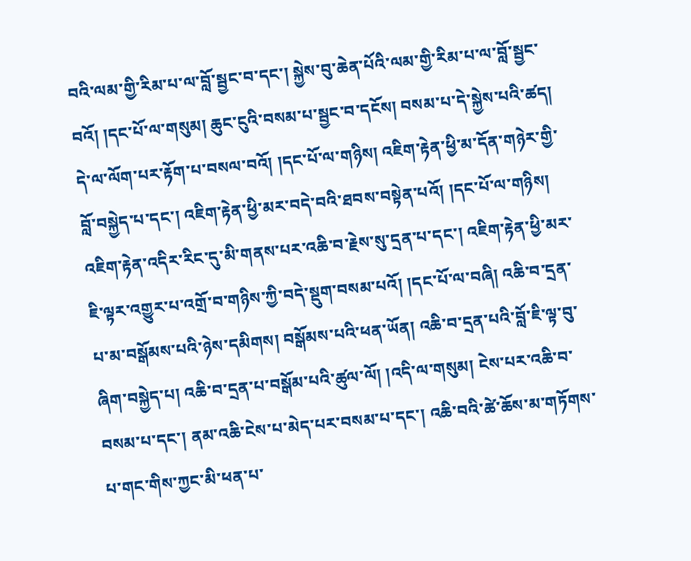བའི་ལམ་གྱི་རིམ་པ་ལ་བློ་སྦྱང་བ་དང་། སྐྱེས་བུ་ཆེན་པོའི་ལམ་གྱི་རིམ་པ་ལ་བློ་སྦྱང་བའོ། །དང་པོ་ལ་གསུམ། ཆུང་ངུའི་བསམ་པ་སྦྱང་བ་དངོས། བསམ་པ་དེ་སྐྱེས་པའི་ཚད། དེ་ལ་ལོག་པར་རྟོག་པ་བསལ་བའོ། །དང་པོ་ལ་གཉིས། འཇིག་རྟེན་ཕྱི་མ་དོན་གཉེར་གྱི་བློ་བསྐྱེད་པ་དང་། འཇིག་རྟེན་ཕྱི་མར་བདེ་བའི་ཐབས་བསྟེན་པའོ། །དང་པོ་ལ་གཉིས། འཇིག་རྟེན་འདིར་རིང་དུ་མི་གནས་པར་འཆི་བ་རྗེས་སུ་དྲན་པ་དང་། འཇིག་རྟེན་ཕྱི་མར་ཇི་ལྟར་འགྱུར་པ་འགྲོ་བ་གཉིས་ཀྱི་བདེ་སྡུག་བསམ་པའོ། །དང་པོ་ལ་བཞི། འཆི་བ་དྲན་པ་མ་བསྒོམས་པའི་ཉེས་དམིགས། བསྒོམས་པའི་ཕན་ཡོན། འཆི་བ་དྲན་པའི་བློ་ཇི་ལྟ་བུ་ཞིག་བསྐྱེད་པ། འཆི་བ་དྲན་པ་བསྒོམ་པའི་ཚུལ་ལོ། །འདི་ལ་གསུམ། ངེས་པར་འཆི་བ་བསམ་པ་དང་། ནམ་འཆི་ངེས་པ་མེད་པར་བསམ་པ་དང་། འཆི་བའི་ཚེ་ཆོས་མ་གཏོགས་པ་གང་གིས་ཀྱང་མི་ཕན་པ་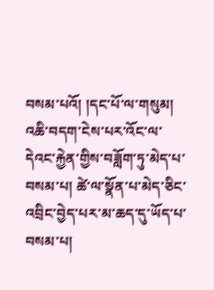བསམ་པའོ། །དང་པོ་ལ་གསུམ། འཆི་བདག་ངེས་པར་འོང་ལ་དེའང་རྐྱེན་གྱིས་བཟློག་ཏུ་མེད་པ་བསམ་པ། ཚེ་ལ་སྣོན་པ་མེད་ཅིང་འབྲིང་བྱེད་པར་མ་ཆད་དུ་ཡོད་པ་བསམ་པ།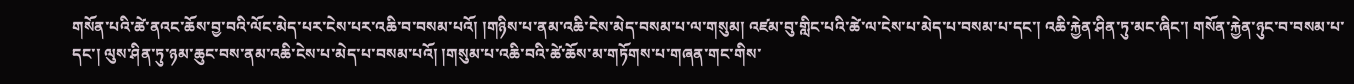གསོན་པའི་ཚེ་ནའང་ཆོས་བྱ་བའི་ལོང་མེད་པར་ངེས་པར་འཆི་བ་བསམ་པའོ། །གཉིས་པ་ནམ་འཆི་ངེས་མེད་བསམ་པ་ལ་གསུམ། འཛམ་བུ་གླིང་པའི་ཚེ་ལ་ངེས་པ་མེད་པ་བསམ་པ་དང་། འཆི་རྐྱེན་ཤིན་ཏུ་མང་ཞིང་། གསོན་རྐྱེན་ཉུང་བ་བསམ་པ་དང་། ལུས་ཤིན་ཏུ་ཉམ་ཆུང་བས་ནམ་འཆི་ངེས་པ་མེད་པ་བསམ་པའོ། །གསུམ་པ་འཆི་བའི་ཚེ་ཆོས་མ་གཏོགས་པ་གཞན་གང་གིས་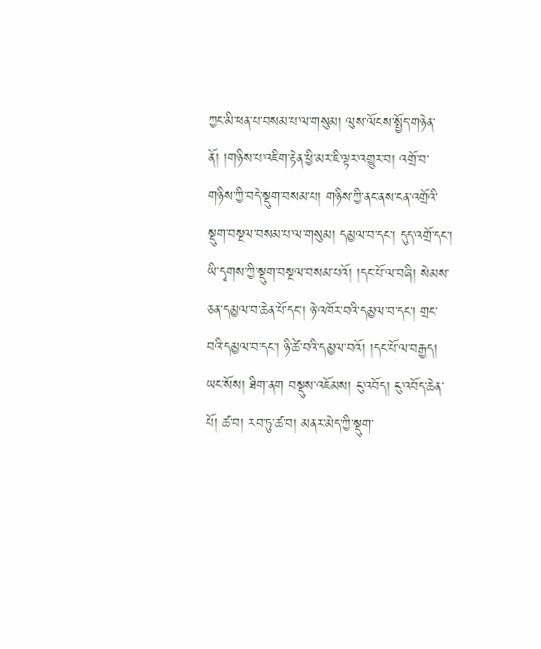ཀྱང་མི་ཕན་པ་བསམ་པ་ལ་གསུམ། ལུས་ལོངས་སྤྱོད་གཉེན་ནོ། །གཉིས་པ་འཇིག་རྟེན་ཕྱི་མར་ཇི་ལྟར་འགྱུར་བ། འགྲོ་བ་གཉིས་ཀྱི་བདེ་སྡུག་བསམ་པ། གཉིས་ཀྱི་ནང་ནས་ངན་འགྲོའི་སྡུག་བསྔལ་བསམ་པ་ལ་གསུམ། དམྱལ་བ་དང་། དུད་འགྲོ་དང་། ཡི་དྭགས་ཀྱི་སྡུག་བསྔལ་བསམ་པའོ། །དང་པོ་ལ་བཞི། སེམས་ཅན་དམྱལ་བ་ཆེན་པོ་དང་། ཉེ་འཁོར་བའི་དམྱལ་བ་དང་། གྲང་བའི་དམྱལ་བ་དང་། ཉི་ཚེ་བའི་དམྱལ་བའོ། །དང་པོ་ལ་བརྒྱད། ཡང་སོས། ཐིག་ནག བསྡུས་འཇོམས། ངུ་འབོད། ངུ་འབོད་ཆེན་པོ། ཚ་བ། རབ་ཏུ་ཚ་བ། མནར་མེད་ཀྱི་སྡུག་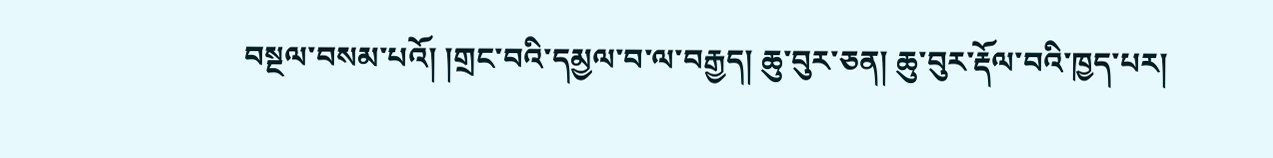བསྔལ་བསམ་པའོ། །གྲང་བའི་དམྱལ་བ་ལ་བརྒྱད། ཆུ་བུར་ཅན། ཆུ་བུར་རྡོལ་བའི་ཁྱད་པར།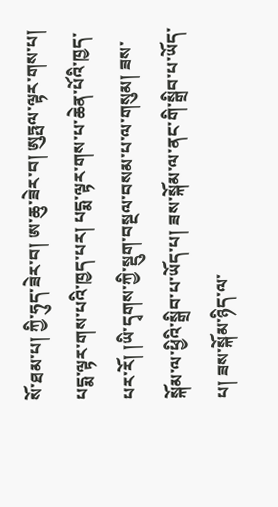སོ་ཐམ་པ། ཀྱི་ཧུད་ཟེར་བ། ཨ་ཆུ་ཟེར་བ། ཨུཏྤལ་ལྟར་གས་པ། པདྨ་ལྟར་གས་པའི་ཁྱད་པར། པདྨ་ལྟར་གས་པ་ཆེན་པོའི་ཁྱད་པར་རོ། །ཡི་དྭགས་ཀྱི་སྡུག་བསྔལ་བསམ་པ་ལ་གསུམ། ཟས་སྐོམ་ལ་ཕྱིའི་སྒྲིབ་པ་ཡོད་པ། ཟས་སྐོམ་ལ་ནང་གི་སྒྲིབ་པ་ཡོད་པ། ཟས་སྐོམ་ཉིད་ལ་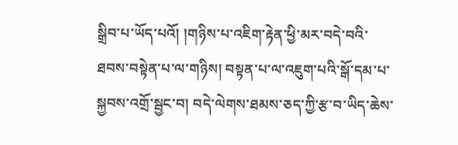སྒྲིབ་པ་ཡོད་པའོ། །གཉིས་པ་འཇིག་རྟེན་ཕྱི་མར་བདེ་བའི་ཐབས་བསྟེན་པ་ལ་གཉིས། བསྟན་པ་ལ་འཇུག་པའི་སྒོ་དམ་པ་སྐྱབས་འགྲོ་སྦྱང་བ། བདེ་ལེགས་ཐམས་ཅད་ཀྱི་རྩ་བ་ཡིད་ཆེས་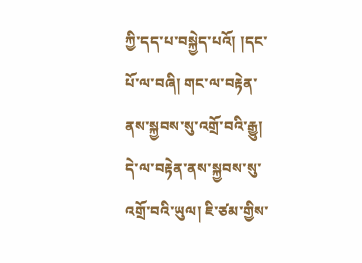ཀྱི་དད་པ་བསྐྱེད་པའོ། །དང་པོ་ལ་བཞི། གང་ལ་བརྟེན་ནས་སྐྱབས་སུ་འགྲོ་བའི་རྒྱུ། དེ་ལ་བརྟེན་ནས་སྐྱབས་སུ་འགྲོ་བའི་ཡུལ། ཇི་ཙམ་གྱིས་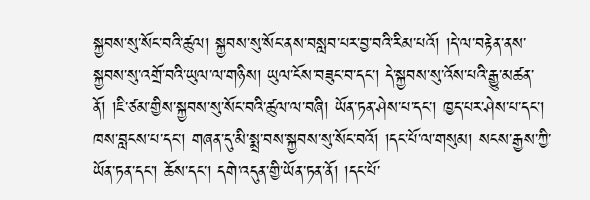སྐྱབས་སུ་སོང་བའི་ཚུལ། སྐྱབས་སུ་སོང་ནས་བསླབ་པར་བྱ་བའི་རིམ་པའོ། །དེ་ལ་བརྟེན་ནས་སྐྱབས་སུ་འགྲོ་བའི་ཡུལ་ལ་གཉིས། ཡུལ་ངོས་བཟུང་བ་དང་། དེ་སྐྱབས་སུ་འོས་པའི་རྒྱུ་མཚན་ནོ། །ཇི་ཙམ་གྱིས་སྐྱབས་སུ་སོང་བའི་ཚུལ་ལ་བཞི། ཡོན་ཏན་ཤེས་པ་དང་། ཁྱད་པར་ཤེས་པ་དང་། ཁས་བླངས་པ་དང་། གཞན་དུ་མི་སྨྲ་བས་སྐྱབས་སུ་སོང་བའོ། །དང་པོ་ལ་གསུམ། སངས་རྒྱས་ཀྱི་ཡོན་ཏན་དང་། ཆོས་དང་། དགེ་འདུན་གྱི་ཡོན་ཏན་ནོ། །དང་པོ་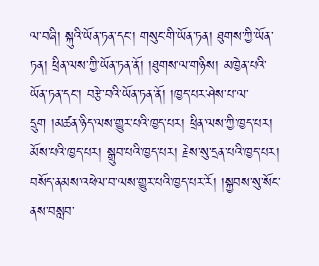ལ་བཞི། སྐུའི་ཡོན་ཏན་དང་། གསུང་གི་ཡོན་ཏན། ཐུགས་ཀྱི་ཡོན་ཏན། ཕྲིན་ལས་ཀྱི་ཡོན་ཏན་ནོ། །ཐུགས་ལ་གཉིས། མཁྱེན་པའི་ཡོན་ཏན་དང་། བརྩེ་བའི་ཡོན་ཏན་ནོ། །ཁྱད་པར་ཤེས་པ་ལ་དྲུག །མཚན་ཉིད་ལས་གྱུར་པའི་ཁྱད་པར། ཕྲིན་ལས་ཀྱི་ཁྱད་པར། མོས་པའི་ཁྱད་པར། སྒྲུབ་པའི་ཁྱད་པར། རྗེས་སུ་དྲན་པའི་ཁྱད་པར། བསོད་ནམས་འཕེལ་བ་ལས་གྱུར་པའི་ཁྱད་པར་རོ། །སྐྱབས་སུ་སོང་ནས་བསླབ་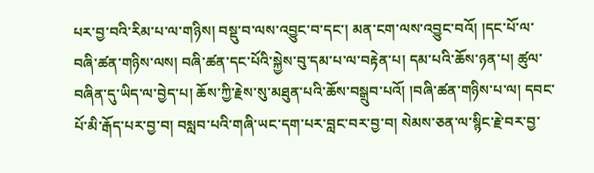པར་བྱ་བའི་རིམ་པ་ལ་གཉིས། བསྡུ་བ་ལས་འབྱུང་བ་དང་། མན་ངག་ལས་འབྱུང་བའོ། །དང་པོ་ལ་བཞི་ཚན་གཉིས་ལས། བཞི་ཚན་དང་པོའི་སྐྱེས་བུ་དམ་པ་ལ་བརྟེན་པ། དམ་པའི་ཆོས་ཉན་པ། ཚུལ་བཞིན་དུ་ཡིད་ལ་བྱེད་པ། ཆོས་ཀྱི་རྗེས་སུ་མཐུན་པའི་ཆོས་བསྒྲུབ་པའོ། །བཞི་ཚན་གཉིས་པ་ལ། དབང་པོ་མི་རྒོད་པར་བྱ་བ། བསླབ་པའི་གཞི་ཡང་དག་པར་བླང་བར་བྱ་བ། སེམས་ཅན་ལ་སྙིང་རྗེ་བར་བྱ་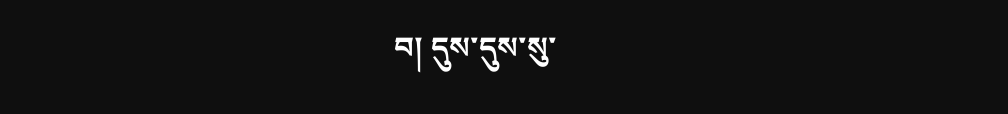བ། དུས་དུས་སུ་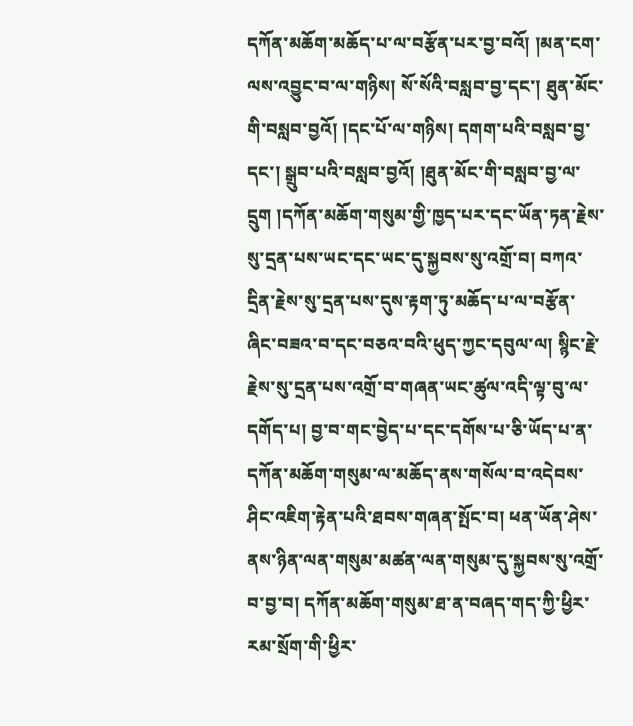དཀོན་མཆོག་མཆོད་པ་ལ་བརྩོན་པར་བྱ་བའོ། །མན་ངག་ལས་འབྱུང་བ་ལ་གཉིས། སོ་སོའི་བསླབ་བྱ་དང་། ཐུན་མོང་གི་བསླབ་བྱའོ། །དང་པོ་ལ་གཉིས། དགག་པའི་བསླབ་བྱ་དང་། སྒྲུབ་པའི་བསླབ་བྱའོ། །ཐུན་མོང་གི་བསླབ་བྱ་ལ་དྲུག །དཀོན་མཆོག་གསུམ་གྱི་ཁྱད་པར་དང་ཡོན་ཏན་རྗེས་སུ་དྲན་པས་ཡང་དང་ཡང་དུ་སྐྱབས་སུ་འགྲོ་བ། བཀའ་དྲིན་རྗེས་སུ་དྲན་པས་དུས་རྟག་ཏུ་མཆོད་པ་ལ་བརྩོན་ཞིང་བཟའ་བ་དང་བཅའ་བའི་ཕུད་ཀྱང་དབུལ་ལ། སྙིང་རྗེ་རྗེས་སུ་དྲན་པས་འགྲོ་བ་གཞན་ཡང་ཚུལ་འདི་ལྟ་བུ་ལ་དགོད་པ། བྱ་བ་གང་བྱེད་པ་དང་དགོས་པ་ཅི་ཡོད་པ་ན་དཀོན་མཆོག་གསུམ་ལ་མཆོད་ནས་གསོལ་བ་འདེབས་ཤིང་འཇིག་རྟེན་པའི་ཐབས་གཞན་སྤོང་བ། ཕན་ཡོན་ཤེས་ནས་ཉིན་ལན་གསུམ་མཚན་ལན་གསུམ་དུ་སྐྱབས་སུ་འགྲོ་བ་བྱ་བ། དཀོན་མཆོག་གསུམ་ཐ་ན་བཞད་གད་ཀྱི་ཕྱིར་རམ་སྲོག་གི་ཕྱིར་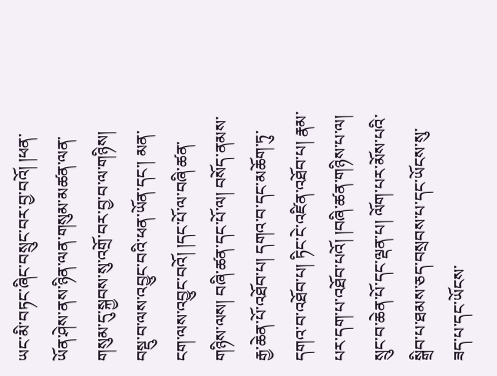ཡང་མི་བཏང་ཞིང་བསྲུང་བར་བྱ་བའོ། །ཕན་ཡོན་ཤེས་ནས་ཉིན་ལན་གསུམ་མཚན་ལན་གསུམ་དུ་སྐྱབས་སུ་འགྲོ་བར་བྱ་བ་ལ་གཉིས། བསྡུ་བ་ལས་འབྱུང་བའི་ཕན་ཡོན་དང་། མན་ངག་ལས་འབྱུང་བའོ། །དང་པོ་ལ་བཞི་ཚན་གཉིས་ལས། བཞི་ཚན་དང་པོ་ལ། བསོད་ནམས་རྒྱ་ཆེན་པོ་འཐོབ་པ། དགའ་བ་དང་མཆོག་ཏུ་དགའ་བ་འཐོབ་པ། ཏིང་ངེ་འཛིན་འཐོབ་པ། རྣམ་པར་དག་པ་འཐོབ་པའོ། །བཞི་ཚན་གཉིས་པ་ལ། སྲུང་བ་ཆེན་པོ་དང་ལྡན་པ། ལོག་པར་མོས་པའི་སྒྲིབ་པ་ཐམས་ཅད་བསྲབས་པ་དང་ཡོངས་སུ་ཟད་པ་དང་ཡོངས་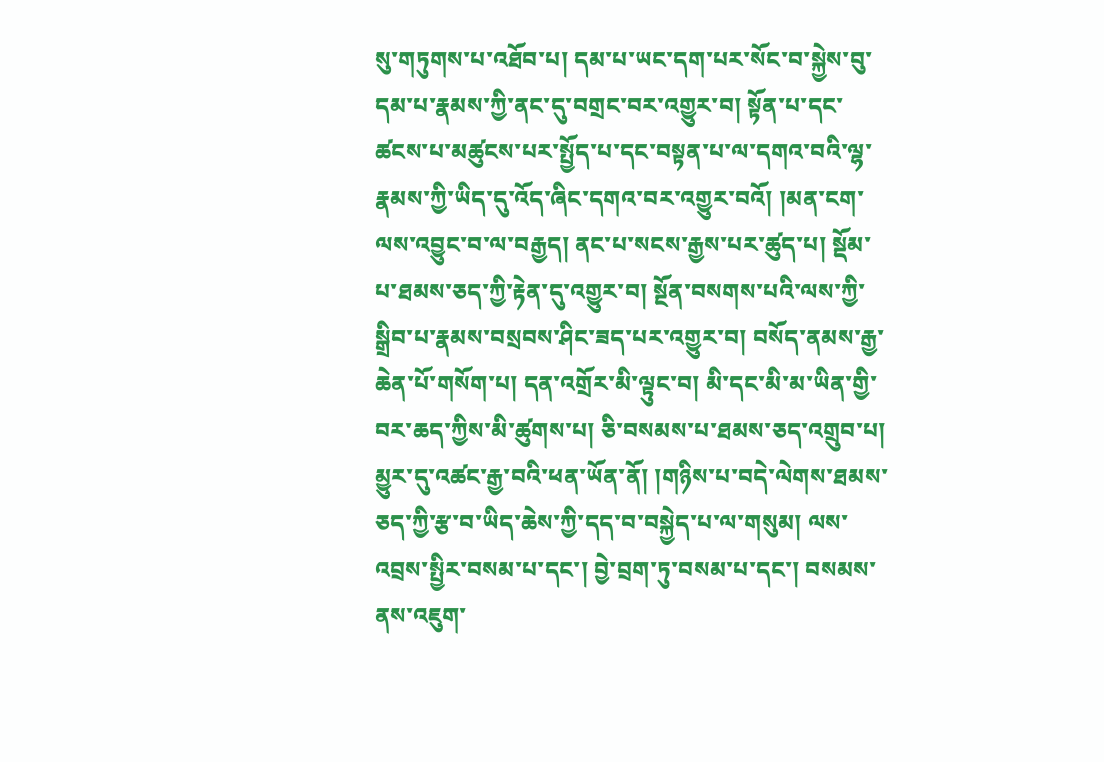སུ་གཏུགས་པ་འཐོབ་པ། དམ་པ་ཡང་དག་པར་སོང་བ་སྐྱེས་བུ་དམ་པ་རྣམས་ཀྱི་ནང་དུ་བགྲང་བར་འགྱུར་བ། སྟོན་པ་དང་ཚངས་པ་མཚུངས་པར་སྤྱོད་པ་དང་བསྟན་པ་ལ་དགའ་བའི་ལྷ་རྣམས་ཀྱི་ཡིད་དུ་འོད་ཞིང་དགའ་བར་འགྱུར་བའོ། །མན་ངག་ལས་འབྱུང་བ་ལ་བརྒྱད། ནང་པ་སངས་རྒྱས་པར་ཚུད་པ། སྡོམ་པ་ཐམས་ཅད་ཀྱི་རྟེན་དུ་འགྱུར་བ། སྔོན་བསགས་པའི་ལས་ཀྱི་སྒྲིབ་པ་རྣམས་བསྲབས་ཤིང་ཟད་པར་འགྱུར་བ། བསོད་ནམས་རྒྱ་ཆེན་པོ་གསོག་པ། དན་འགྲོར་མི་ལྟུང་བ། མི་དང་མི་མ་ཡིན་གྱི་བར་ཆད་ཀྱིས་མི་ཚུགས་པ། ཅི་བསམས་པ་ཐམས་ཅད་འགྲུབ་པ། མྱུར་དུ་འཚང་རྒྱ་བའི་ཕན་ཡོན་ནོ། །གཉིས་པ་བདེ་ལེགས་ཐམས་ཅད་ཀྱི་རྩ་བ་ཡིད་ཆེས་ཀྱི་དད་བ་བསྐྱེད་པ་ལ་གསུམ། ལས་འབྲས་སྤྱིར་བསམ་པ་དང་། བྱེ་བྲག་ཏུ་བསམ་པ་དང་། བསམས་ནས་འཇུག་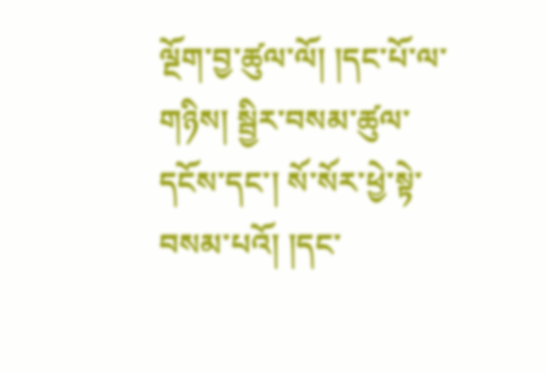ལྔོག་བྱ་ཚུལ་ལོ། །དང་པོ་ལ་གཉིས། སྦྱིར་བསམ་ཚུལ་དངོས་དང་། སོ་སོར་ཕྱེ་སྟེ་བསམ་པའོ། །དང་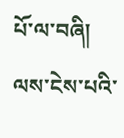པོ་ལ་བཞི། ལས་ངེས་པའི་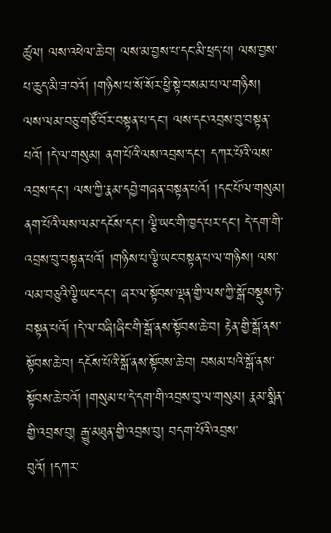ཚུལ། ལས་འཕེལ་ཆེ་བ། ལས་མ་བྱས་པ་དང་མི་ཕྲད་པ། ལས་བྱས་པ་ཆུད་མི་ཟ་བའོ། །གཉིས་པ་སོ་སོར་ཕྱི་སྟེ་བསམ་པ་ལ་གཉིས། ལས་ལམ་བཅུ་གཙོ་བོར་བསྟན་པ་དང་། ལས་དང་འབྲས་བུ་བསྟན་པའོ། །དེ་ལ་གསུམ། ནག་པོའི་ལས་འབྲས་དང་། དཀར་པོའི་ལས་འབྲས་དང་། ལས་ཀྱི་རྣམ་དབྱེ་གཞན་བསྟན་པའོ། །དང་པོ་ལ་གསུམ། ནག་པོའི་ལས་ལམ་དངོས་དང་། ལྕི་ཡང་གི་ཁྱད་པར་དང་། དེ་དག་གི་འབྲས་བུ་བསྟན་པའོ། །གཉིས་པ་ལྕི་ཡང་བསྟན་པ་ལ་གཉིས། ལས་ལམ་བཅུའི་ལྕི་ཡང་དང་། ཞར་ལ་སྟོབས་ལྡན་གྱི་ལས་ཀྱི་སྒོ་བསྡུས་ཏེ་བསྟན་པའོ། །དེ་ལ་བཞི།ཞིང་གི་སྒོ་ནས་སྟོབས་ཆེ་བ། རྟེན་གྱི་སྒོ་ནས་སྟོབས་ཆེ་བ། དངོས་པོའི་སྒོ་ནས་སྟོབས་ཆེ་བ། བསམ་པའི་སྒོ་ནས་སྟོབས་ཆེ་བའོ། །གསུམ་པ་དེ་དག་གི་འབྲས་བུ་ལ་གསུམ། རྣམ་སྨིན་གྱི་འབྲས་བུ། རྒྱུ་མཐུན་གྱི་འབྲས་བུ། བདག་པོའི་འབྲས་བུའོ། །དཀར་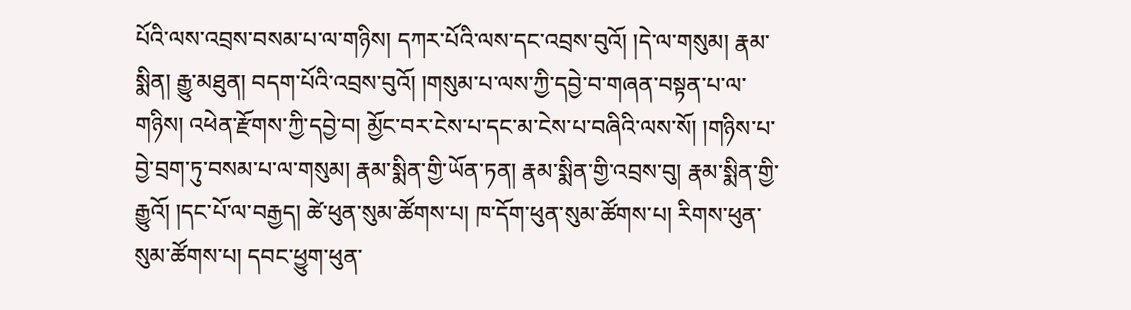པོའི་ལས་འབྲས་བསམ་པ་ལ་གཉིས། དཀར་པོའི་ལས་དང་འབྲས་བུའོ། །དེ་ལ་གསུམ། རྣམ་སྨིན། རྒྱུ་མཐུན། བདག་པོའི་འབྲས་བུའོ། །གསུམ་པ་ལས་ཀྱི་དབྱེ་བ་གཞན་བསྟན་པ་ལ་གཉིས། འཕེན་རྫོགས་ཀྱི་དབྱེ་བ། མྱོང་བར་ངེས་པ་དང་མ་ངེས་པ་བཞིའི་ལས་སོ། །གཉིས་པ་བྱེ་བྲག་ཏུ་བསམ་པ་ལ་གསུམ། རྣམ་སྨིན་གྱི་ཡོན་ཏན། རྣམ་སྨིན་གྱི་འབྲས་བུ། རྣམ་སྨིན་གྱི་རྒྱུའོ། །དང་པོ་ལ་བརྒྱད། ཚེ་ཕུན་སུམ་ཚོགས་པ། ཁ་དོག་ཕུན་སུམ་ཚོགས་པ། རིགས་ཕུན་སུམ་ཚོགས་པ། དབང་ཕྱུག་ཕུན་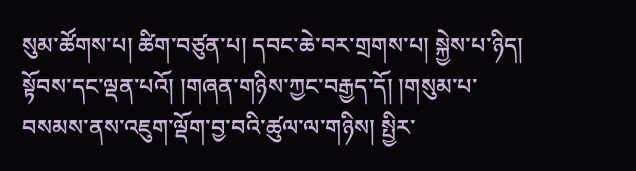སུམ་ཚོགས་པ། ཚིག་བཙུན་པ། དབང་ཆེ་བར་གྲགས་པ། སྐྱེས་པ་ཉིད། སྟོབས་དང་ལྡན་པའོ། །གཞན་གཉིས་ཀྱང་བརྒྱད་དོ། །གསུམ་པ་བསམས་ནས་འཇུག་ལྡོག་བྱ་བའི་ཚུལ་ལ་གཉིས། སྤྱིར་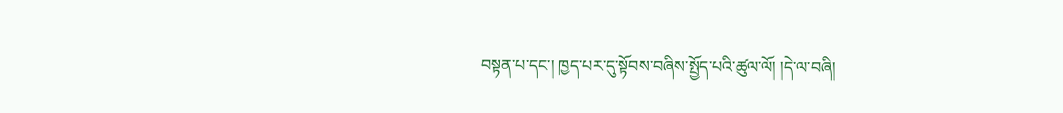བསྟན་པ་དང་། ཁྱད་པར་དུ་སྟོབས་བཞིས་སྤྱོད་པའི་ཚུལ་ལོ། །དེ་ལ་བཞི།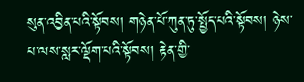སུན་འབྱིན་པའི་སྟོབས། གཉེན་པོ་ཀུན་ཏུ་སྤྱོད་པའི་སྟོབས། ཉེས་པ་ལས་སླར་ལྡོག་པའི་སྟོབས། རྟེན་གྱི་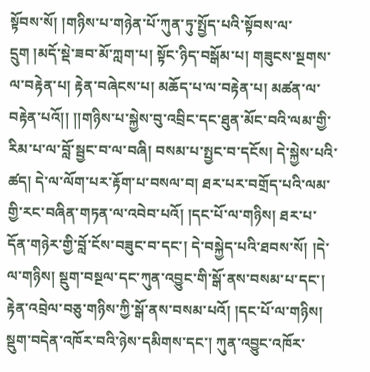སྟོབས་སོ། །གཉིས་པ་གཉེན་པོ་ཀུན་ཏུ་སྤྱོད་པའི་སྟོབས་ལ་དྲུག །མདོ་སྡེ་ཟབ་མོ་ཀླག་པ། སྟོང་ཉིད་བསྒོམ་པ། གཟུངས་སྔགས་ལ་བརྟེན་པ། རྟེན་བཞེངས་པ། མཆོད་པ་ལ་བརྟེན་པ། མཚན་ལ་བརྟེན་པའོ།། །།གཉིས་པ་སྐྱེས་བུ་འབྲིང་དང་ཐུན་མོང་བའི་ལམ་གྱི་རིམ་པ་ལ་བློ་སྦྱང་བ་ལ་བཞི། བསམ་པ་སྤྱང་བ་དངོས། དེ་སྐྱེས་པའི་ཚད། དེ་ལ་ལོག་པར་རྟོག་པ་བསལ་བ། ཐར་པར་བགྲོད་པའི་ལམ་གྱི་རང་བཞིན་གཏན་ལ་འབེབ་པའོ། །དང་པོ་ལ་གཉིས། ཐར་པ་དོན་གཉེར་གྱི་བློ་ངོས་བཟུང་བ་དང་། དེ་བསྐྱེད་པའི་ཐབས་སོ། །དེ་ལ་གཉིས། སྡུག་བསྔལ་དང་ཀུན་འབྱུང་གི་སྒོ་ནས་བསམ་པ་དང་། རྟེན་འབྲེལ་བཅུ་གཉིས་ཀྱི་སྒོ་ནས་བསམ་པའོ། །དང་པོ་ལ་གཉིས། སྡུག་བདེན་འཁོར་བའི་ཉེས་དམིགས་དང་། ཀུན་འབྱུང་འཁོར་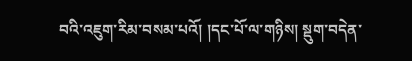བའི་འཇུག་རིམ་བསམ་པའོ། །དང་པོ་ལ་གཉིས། སྡུག་བདེན་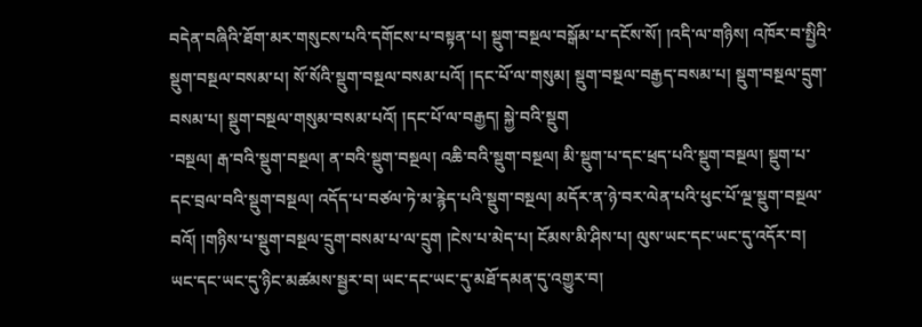བདེན་བཞིའི་ཐོག་མར་གསུངས་པའི་དགོངས་པ་བསྟན་པ། སྡུག་བསྔལ་བསྒོམ་པ་དངོས་སོ། །འདི་ལ་གཉིས། འཁོར་བ་སྤྱིའི་སྡུག་བསྔལ་བསམ་པ། སོ་སོའི་སྡུག་བསྔལ་བསམ་པའོ། །དང་པོ་ལ་གསུམ། སྡུག་བསྔལ་བརྒྱད་བསམ་པ། སྡུག་བསྔལ་དྲུག་བསམ་པ། སྡུག་བསྔལ་གསུམ་བསམ་པའོ། །དང་པོ་ལ་བརྒྱད། སྐྱེ་བའི་སྡུག
་བསྔལ། རྒ་བའི་སྡུག་བསྔལ། ན་བའི་སྡུག་བསྔལ། འཆི་བའི་སྡུག་བསྔལ། མི་སྡུག་པ་དང་ཕྲད་པའི་སྡུག་བསྔལ། སྡུག་པ་དང་བྲལ་བའི་སྡུག་བསྔལ། འདོད་པ་བཙལ་ཏེ་མ་རྙེད་པའི་སྡུག་བསྔལ། མདོར་ན་ཉེ་བར་ལེན་པའི་ཕུང་པོ་ལྔ་སྡུག་བསྔལ་བའོ། །གཉིས་པ་སྡུག་བསྔལ་དྲུག་བསམ་པ་ལ་དྲུག །ངེས་པ་མེད་པ། ངོམས་མི་ཤིས་པ། ལུས་ཡང་དང་ཡང་དུ་འདོར་བ། ཡང་དང་ཡང་དུ་ཉིང་མཚམས་སྦྱར་བ། ཡང་དང་ཡང་དུ་མཐོ་དམན་དུ་འགྱུར་བ།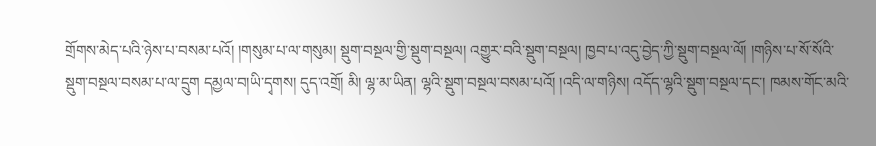གྲོགས་མེད་པའི་ཉེས་པ་བསམ་པའོ། །གསུམ་པ་ལ་གསུམ། སྡུག་བསྔལ་གྱི་སྡུག་བསྔལ། འགྱུར་བའི་སྡུག་བསྔལ། ཁྱབ་པ་འདུ་བྱེད་ཀྱི་སྡུག་བསྔལ་ལོ། །གཉིས་པ་སོ་སོའི་སྡུག་བསྔལ་བསམ་པ་ལ་དྲུག དམྱལ་བ།ཡི་དྭགས། དུད་འགྲོ། མི། ལྷ་མ་ཡིན། ལྷའི་སྡུག་བསྔལ་བསམ་པའོ། །འདི་ལ་གཉིས། འདོད་ལྷའི་སྡུག་བསྔལ་དང་། ཁམས་གོང་མའི་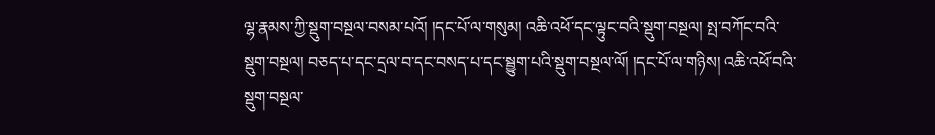ལྷ་རྣམས་ཀྱི་སྡུག་བསྔལ་བསམ་པའོ། །དང་པོ་ལ་གསུམ། འཆི་འཕོ་དང་ལྟུང་བའི་སྡུག་བསྔལ། སྤ་བཀོང་བའི་སྡུག་བསྔལ། བཅད་པ་དང་དྲལ་བ་དང་བསད་པ་དང་སྦྱུག་པའི་སྡུག་བསྔལ་ལོ། །དང་པོ་ལ་གཉིས། འཆི་འཕོ་བའི་སྡུག་བསྔལ་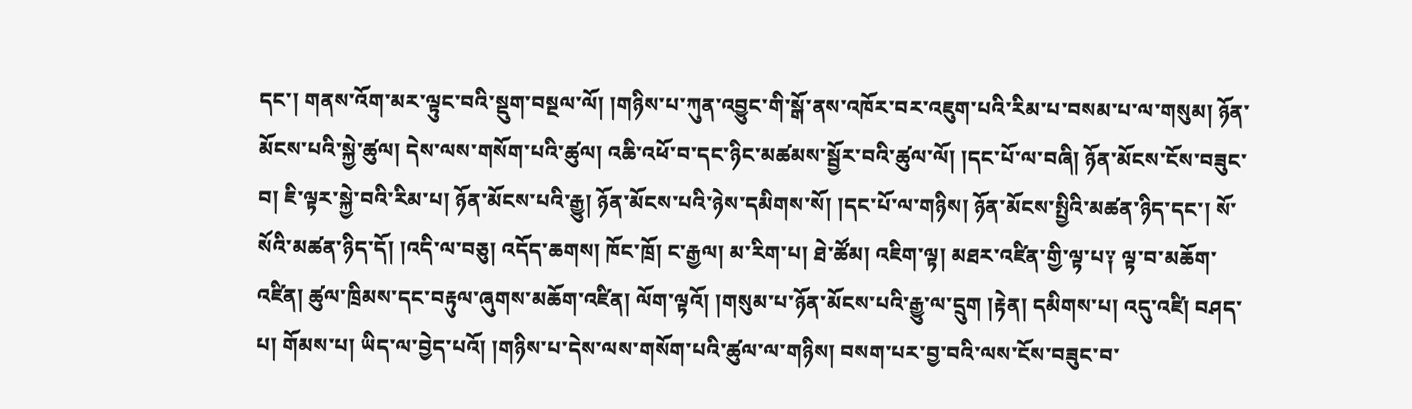དང་། གནས་འོག་མར་ལྟུང་བའི་སྡུག་བསྔལ་ལོ། །གཉིས་པ་ཀུན་འབྱུང་གི་སྒོ་ནས་འཁོར་བར་འཇུག་པའི་རིམ་པ་བསམ་པ་ལ་གསུམ། ཉོན་མོངས་པའི་སྐྱེ་ཚུལ། དེས་ལས་གསོག་པའི་ཚུལ། འཆི་འཕོ་བ་དང་ཉིང་མཚམས་སྦྱོར་བའི་ཚུལ་ལོ། །དང་པོ་ལ་བཞི། ཉོན་མོངས་ངོས་བཟུང་བ། ཇི་ལྟར་སྐྱེ་བའི་རིམ་པ། ཉོན་མོངས་པའི་རྒྱུ། ཉོན་མོངས་པའི་ཉེས་དམིགས་སོ། །དང་པོ་ལ་གཉིས། ཉོན་མོངས་སྤྱིའི་མཚན་ཉིད་དང་། སོ་སོའི་མཚན་ཉིད་དོ། །འདི་ལ་བཅུ། འདོད་ཆགས། ཁོང་ཁྲོ། ང་རྒྱལ། མ་རིག་པ། ཐེ་ཚོམ། འཇིག་ལྟ། མཐར་འཛིན་གྱི་ལྟ་པ༑ ལྟ་བ་མཆོག་འཛིན། ཚུལ་ཁྲིམས་དང་བརྟུལ་ཞུགས་མཆོག་འཛིན། ལོག་ལྟའོ། །གསུམ་པ་ཉོན་མོངས་པའི་རྒྱུ་ལ་དྲུག །རྟེན། དམིགས་པ། འདུ་འཛི། བཤད་པ། གོམས་པ། ཡིད་ལ་བྱེད་པའོ། །གཉིས་པ་དེས་ལས་གསོག་པའི་ཚུལ་ལ་གཉིས། བསག་པར་བྱ་བའི་ལས་ངོས་བཟུང་བ་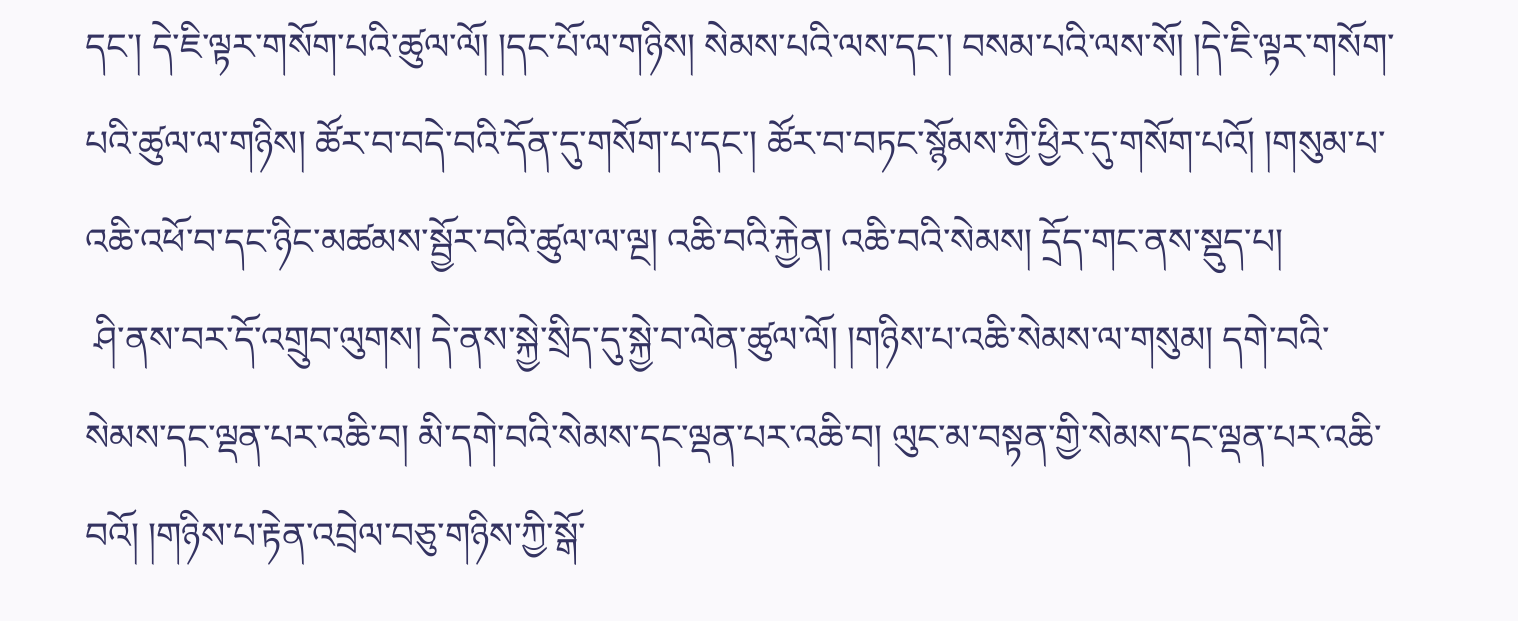དང་། དེ་ཇི་ལྟར་གསོག་པའི་ཚུལ་ལོ། །དང་པོ་ལ་གཉིས། སེམས་པའི་ལས་དང་། བསམ་པའི་ལས་སོ། །དེ་ཇི་ལྟར་གསོག་པའི་ཚུལ་ལ་གཉིས། ཚོར་བ་བདེ་བའི་དོན་དུ་གསོག་པ་དང་། ཚོར་བ་བཏང་སྙོམས་ཀྱི་ཕྱིར་དུ་གསོག་པའོ། །གསུམ་པ་འཆི་འཕོ་བ་དང་ཉིང་མཚམས་སྦྱོར་བའི་ཚུལ་ལ་ལྔ། འཆི་བའི་རྐྱེན། འཆི་བའི་སེམས། དྲོད་གང་ནས་སྡུད་པ།
 ཤི་ནས་བར་དོ་འགྲུབ་ལུགས། དེ་ནས་སྐྱེ་སྲིད་དུ་སྐྱེ་བ་ལེན་ཚུལ་ལོ། །གཉིས་པ་འཆི་སེམས་ལ་གསུམ། དགེ་བའི་སེམས་དང་ལྡན་པར་འཆི་བ། མི་དགེ་བའི་སེམས་དང་ལྡན་པར་འཆི་བ། ལུང་མ་བསྟན་གྱི་སེམས་དང་ལྡན་པར་འཆི་བའོ། །གཉིས་པ་རྟེན་འབྲེལ་བཅུ་གཉིས་ཀྱི་སྒོ་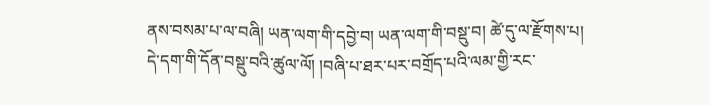ནས་བསམ་པ་ལ་བཞི། ཡན་ལག་གི་དབྱེ་བ། ཡན་ལག་གི་བསྡུ་བ། ཚེ་དུ་ལ་རྫོགས་པ། དེ་དག་གི་དོན་བསྡུ་བའི་ཚུལ་ལོ། །བཞི་པ་ཐར་པར་བགྲོད་པའི་ལམ་གྱི་རང་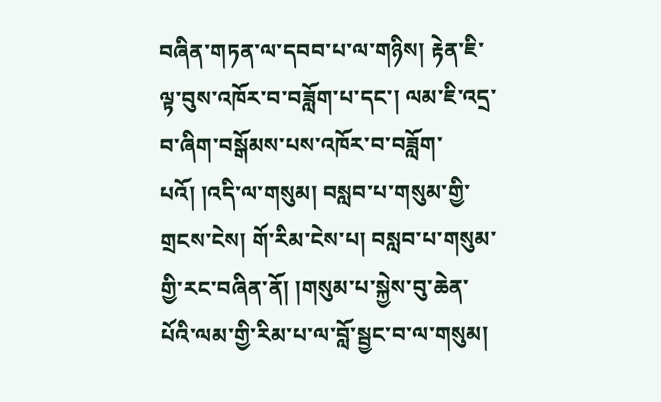བཞིན་གཏན་ལ་དབབ་པ་ལ་གཉིས། རྟེན་ཇི་ལྟ་བུས་འཁོར་བ་བཟློག་པ་དང་། ལམ་ཇི་འདྲ་བ་ཞིག་བསྒོམས་པས་འཁོར་བ་བཟློག་པའོ། །འདི་ལ་གསུམ། བསླབ་པ་གསུམ་གྱི་གྲངས་ངེས། གོ་རིམ་ངེས་པ། བསླབ་པ་གསུམ་གྱི་རང་བཞིན་ནོ། །གསུམ་པ་སྐྱེས་བུ་ཆེན་པོའི་ལམ་གྱི་རིམ་པ་ལ་བློ་སྦྱང་བ་ལ་གསུམ།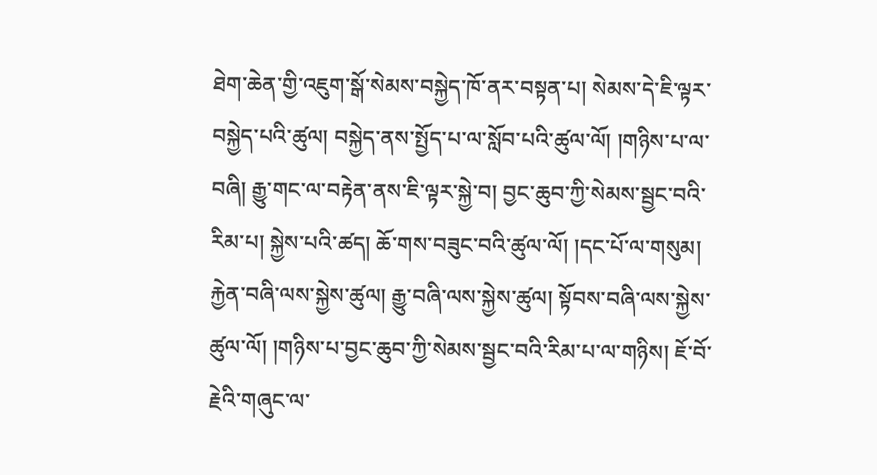ཐེག་ཆེན་གྱི་འཇུག་སྒོ་སེམས་བསྐྱེད་ཁོ་ནར་བསྟན་པ། སེམས་དེ་ཇི་ལྟར་བསྐྱེད་པའི་ཚུལ། བསྐྱེད་ནས་སྤྱོད་པ་ལ་སློབ་པའི་ཚུལ་ལོ། །གཉིས་པ་ལ་བཞི། རྒྱུ་གང་ལ་བརྟེན་ནས་ཇི་ལྟར་སྐྱེ་བ། བྱང་ཆུབ་ཀྱི་སེམས་སྦྱང་བའི་རིམ་པ། སྐྱེས་པའི་ཚད། ཆོ་གས་བཟུང་བའི་ཚུལ་ལོ། །དང་པོ་ལ་གསུམ། རྐྱེན་བཞི་ལས་སྐྱེས་ཚུལ། རྒྱུ་བཞི་ལས་སྐྱེས་ཚུལ། སྟོབས་བཞི་ལས་སྐྱེས་ཚུལ་ལོ། །གཉིས་པ་བྱང་ཆུབ་ཀྱི་སེམས་སྦྱང་བའི་རིམ་པ་ལ་གཉིས། ཇོ་བོ་རྗེའི་གཞུང་ལ་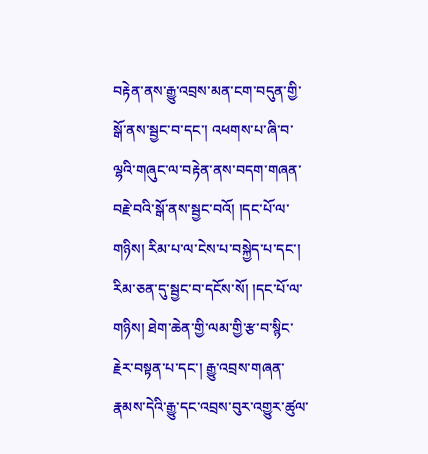བརྟེན་ནས་རྒྱུ་འབྲས་མན་ངག་བདུན་གྱི་སྒོ་ནས་སྦྱང་བ་དང་། འཕགས་པ་ཞི་བ་ལྷའི་གཞུང་ལ་བརྟེན་ནས་བདག་གཞན་བརྗེ་བའི་སྒོ་ནས་སྦྱང་བའོ། །དང་པོ་ལ་གཉིས། རིམ་པ་ལ་ངེས་པ་བསྐྱེད་པ་དང་། རིམ་ཅན་དུ་སྦྱང་བ་དངོས་སོ། །དང་པོ་ལ་གཉིས། ཐེག་ཆེན་གྱི་ལམ་གྱི་རྩ་བ་སྙིང་རྗེར་བསྟན་པ་དང་། རྒྱུ་འབྲས་གཞན་རྣམས་དེའི་རྒྱུ་དང་འབྲས་བུར་འགྱུར་ཚུལ་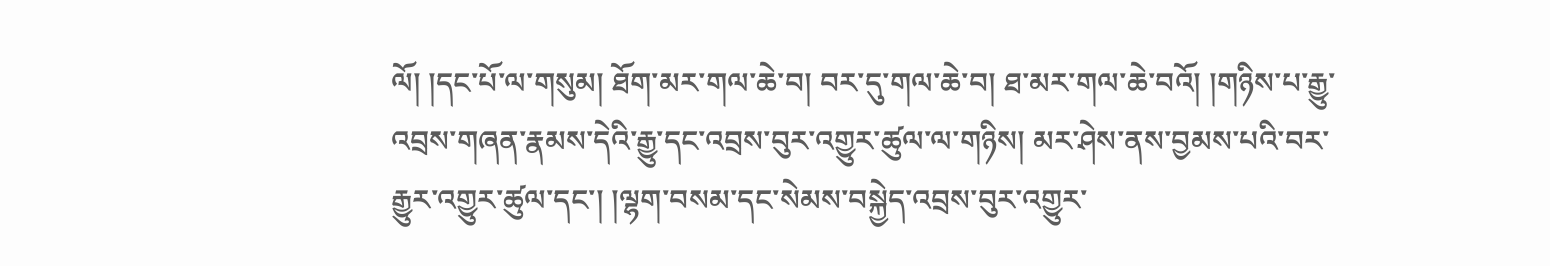ལོ། །དང་པོ་ལ་གསུམ། ཐོག་མར་གལ་ཆེ་བ། བར་དུ་གལ་ཆེ་བ། ཐ་མར་གལ་ཆེ་བའོ། །གཉིས་པ་རྒྱུ་འབྲས་གཞན་རྣམས་དེའི་རྒྱུ་དང་འབྲས་བུར་འགྱུར་ཚུལ་ལ་གཉིས། མར་ཤེས་ནས་བྱམས་པའི་བར་རྒྱུར་འགྱུར་ཚུལ་དང་། །ལྷག་བསམ་དང་སེམས་བསྐྱེད་འབྲས་བུར་འགྱུར་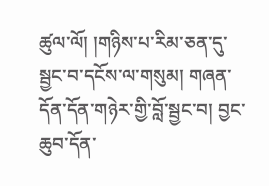ཚུལ་ལོ། །གཉིས་པ་རིམ་ཅན་དུ་སྦྱང་བ་དངོས་ལ་གསུམ། གཞན་དོན་དོན་གཉེར་གྱི་བློ་སྦྱང་བ། བྱང་ཆུབ་དོན་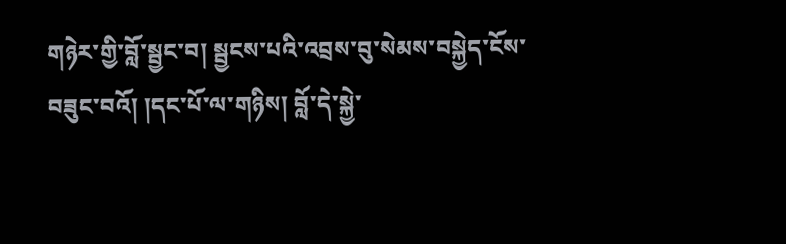གཉེར་གྱི་བློ་སྦྱང་བ། སྦྱངས་པའི་འབྲས་བུ་སེམས་བསྐྱེད་ངོས་བཟུང་བའོ། །དང་པོ་ལ་གཉིས། བློ་དེ་སྐྱེ་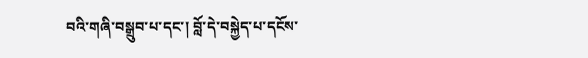བའི་གཞི་བསྒྲུབ་པ་དང་། བློ་དེ་བསྐྱེད་པ་དངོས་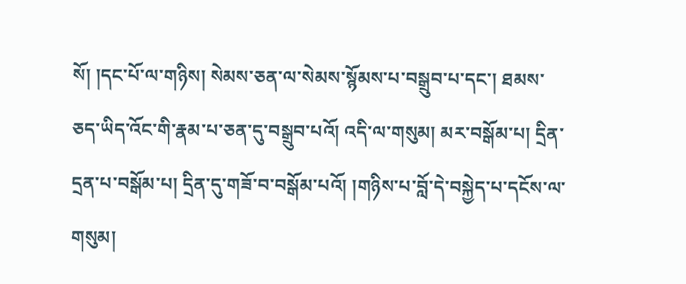སོ། །དང་པོ་ལ་གཉིས། སེམས་ཅན་ལ་སེམས་སྙོམས་པ་བསྒྲུབ་པ་དང་། ཐམས་ཅད་ཡིད་འོང་གི་རྣམ་པ་ཅན་དུ་བསྒྲུབ་པའོ། འདི་ལ་གསུམ། མར་བསྒོམ་པ། དྲིན་དྲན་པ་བསྒོམ་པ། དྲིན་དུ་གཟོ་བ་བསྒོམ་པའོ། །གཉིས་པ་བློ་དེ་བསྐྱེད་པ་དངོས་ལ་གསུམ།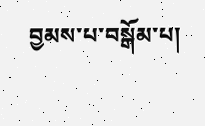བྱམས་པ་བསྒོམ་པ།